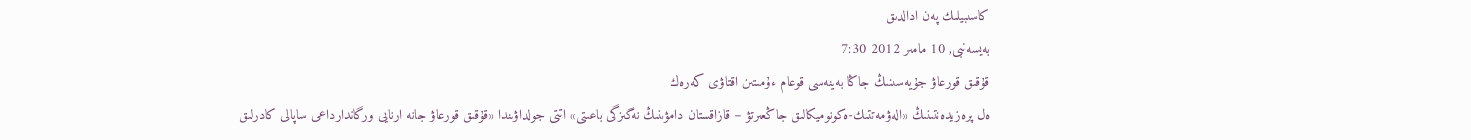كاسىبيلىك پەن ادالدىق
بەيسەنبى, 10 مامىر 2012 7:30
قۇقىق قورعاۋ جۇيەسىنىڭ جاڭا بەينەسى قوعام ءۇمىتىن اقتاۋى كەرەك
ەل پرەزيدەنتىنىڭ «الەۋمەتتىك-ەكونوميكالىق جاڭعىرتۋ – قازاقستان دامۋىنىڭ نەگىزگى باعىتى» اتتى جولداۋىندا «قۇقىق قورعاۋ جانە ارنايى ورگاندارداعى ساپالى كادرلىق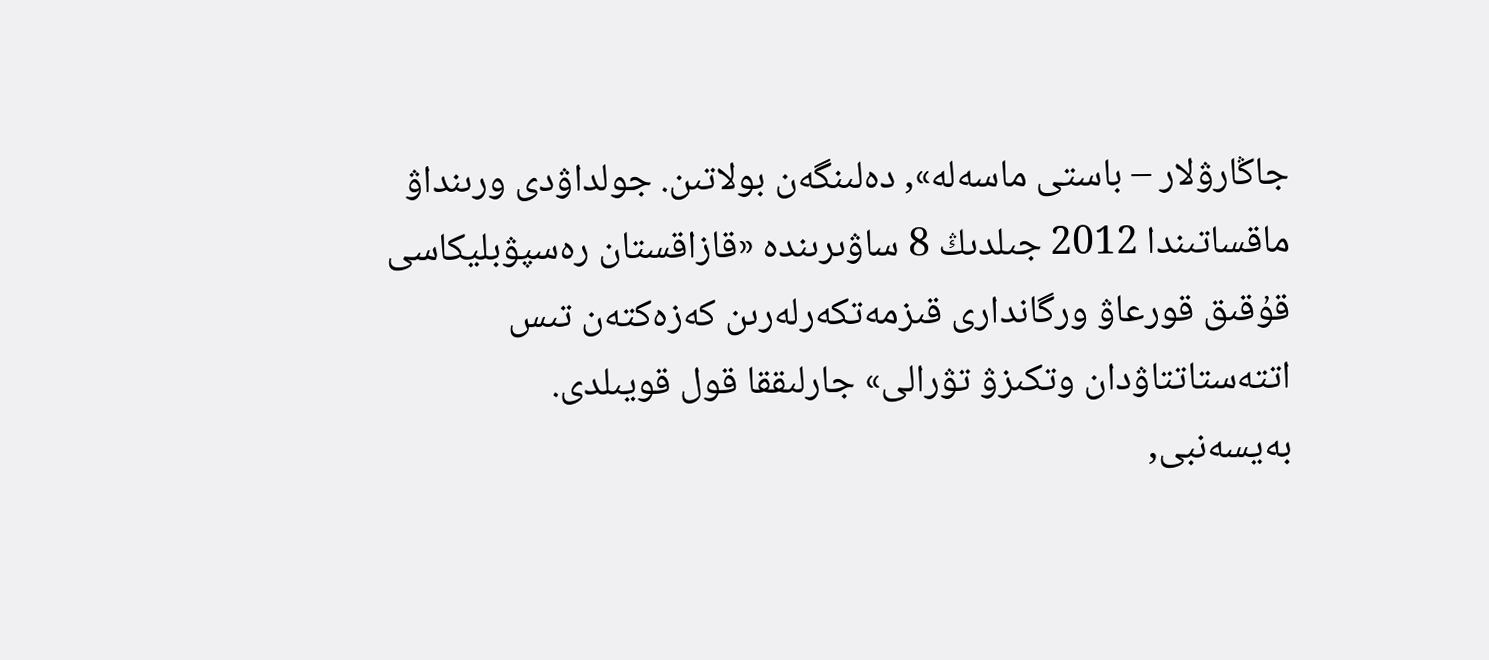جاڭارۋلار – باستى ماسەلە», دەلىنگەن بولاتىن. جولداۋدى ورىنداۋ ماقساتىندا 2012 جىلدىڭ 8 ساۋىرىندە «قازاقستان رەسپۋبليكاسى قۇقىق قورعاۋ ورگاندارى قىزمەتكەرلەرىن كەزەكتەن تىس اتتەستاتتاۋدان وتكىزۋ تۋرالى» جارلىققا قول قويىلدى.
بەيسەنبى,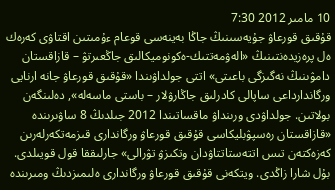10 مامىر 2012 7:30
قۇقىق قورعاۋ جۇيەسىنىڭ جاڭا بەينەسى قوعام ءۇمىتىن اقتاۋى كەرەك
ەل پرەزيدەنتىنىڭ «الەۋمەتتىك-ەكونوميكالىق جاڭعىرتۋ – قازاقستان دامۋىنىڭ نەگىزگى باعىتى» اتتى جولداۋىندا «قۇقىق قورعاۋ جانە ارنايى ورگاندارداعى ساپالى كادرلىق جاڭارۋلار – باستى ماسەلە», دەلىنگەن بولاتىن. جولداۋدى ورىنداۋ ماقساتىندا 2012 جىلدىڭ 8 ساۋىرىندە «قازاقستان رەسپۋبليكاسى قۇقىق قورعاۋ ورگاندارى قىزمەتكەرلەرىن كەزەكتەن تىس اتتەستاتتاۋدان وتكىزۋ تۋرالى» جارلىققا قول قويىلدى.
بۇل شارا زاڭدى. ويتكەنى قۇقىق قورعاۋ ورگاندارى ەلىمىزدىڭ ومىرىندە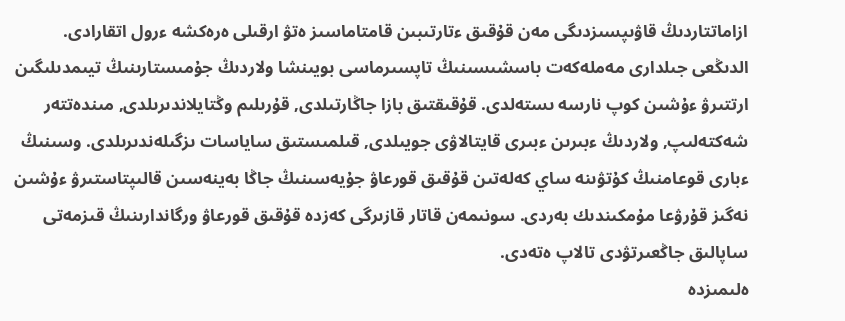ازاماتتاردىڭ قاۋىپسىزدىگى مەن قۇقىق ءتارتىبىن قامتاماسىز ەتۋ ارقىلى ەرەكشە ءرول اتقارادى. الدىڭعى جىلدارى مەملەكەت باسشىسىنىڭ تاپسىرماسى بويىنشا ولاردىڭ جۇمىستارىنىڭ تيىمدىلىگىن ارتتىرۋ ءۇشىن كوپ نارسە ىستەلدى. قۇقىقتىق بازا جاڭارتىلدى, قۇرىلىم وڭتايلاندىرىلدى, مىندەتتەر شەكتەلىپ, ولاردىڭ ءبىرىن ءبىرى قايتالاۋى جويىلدى, قىلمىستىق ساياسات ىزگىلەندىرىلدى. وسىنىڭ ءبارى قوعامنىڭ كۇتۋىنە ساي كەلەتىن قۇقىق قورعاۋ جۇيەسىنىڭ جاڭا بەينەسىن قالىپتاستىرۋ ءۇشىن نەگىز قۇرۋعا مۇمكىندىك بەردى. سونىمەن قاتار قازىرگى كەزدە قۇقىق قورعاۋ ورگاندارىنىڭ قىزمەتى ساپالىق جاڭعىرتۋدى تالاپ ەتەدى.
ەلىمىزدە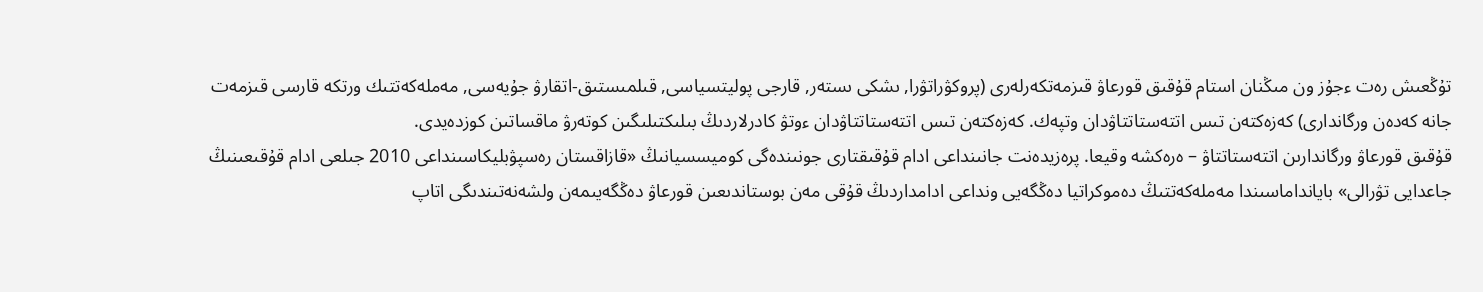تۇڭعىش رەت ءجۇز ون مىڭنان استام قۇقىق قورعاۋ قىزمەتكەرلەرى (پروكۋراتۋرا, ىشكى ىستەر, قارجى پوليتسياسى, قىلمىستىق-اتقارۋ جۇيەسى, مەملەكەتتىك ورتكە قارسى قىزمەت جانە كەدەن ورگاندارى) كەزەكتەن تىس اتتەستاتتاۋدان وتپەك. كەزەكتەن تىس اتتەستاتتاۋدان ءوتۋ كادرلاردىڭ بىلىكتىلىگىن كوتەرۋ ماقساتىن كوزدەيدى.
قۇقىق قورعاۋ ورگاندارىن اتتەستاتتاۋ – ەرەكشە وقيعا. پرەزيدەنت جانىنداعى ادام قۇقىقتارى جونىندەگى كوميسسيانىڭ «قازاقستان رەسپۋبليكاسىنداعى 2010 جىلعى ادام قۇقىعىنىڭ جاعدايى تۋرالى» بايانداماسىندا مەملەكەتتىڭ دەموكراتيا دەڭگەيى ونداعى ادامداردىڭ قۇقى مەن بوستاندىعىن قورعاۋ دەڭگەيىمەن ولشەنەتىندىگى اتاپ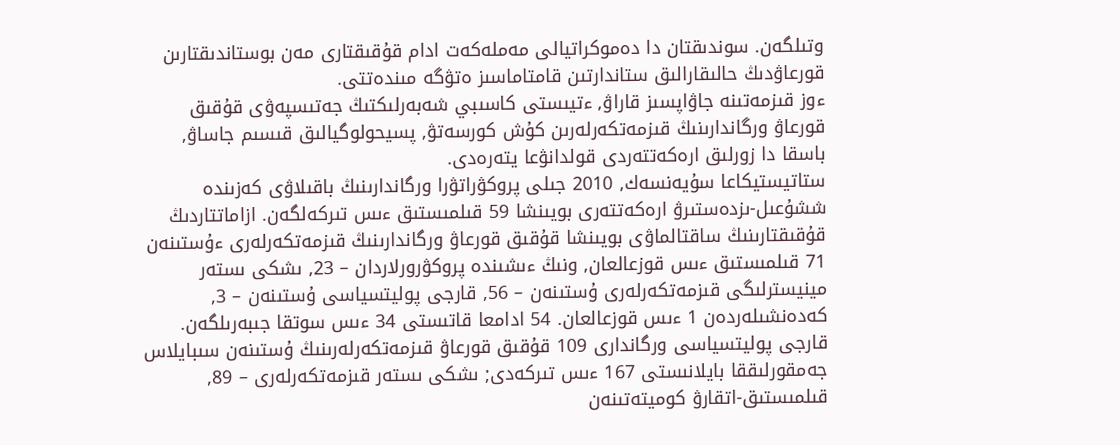وتىلگەن. سوندىقتان دا دەموكراتيالى مەملەكەت ادام قۇقىقتارى مەن بوستاندىقتارىن قورعاۋدىڭ حالىقارالىق ستاندارتىن قامتاماسىز ەتۋگە مىندەتتى.
ءوز قىزمەتىنە جاۋاپسىز قاراۋ, ءتيىستى كاسىبي شەبەرلىكتىڭ جەتىسپەۋى قۇقىق قورعاۋ ورگاندارىنىڭ قىزمەتكەرلەرىن كۇش كورسەتۋ, پسيحولوگيالىق قىسىم جاساۋ, باسقا دا زورلىق ارەكەتتەردى قولدانۋعا يتەرەدى.
ستاتيستيكاعا سۇيەنسەك, 2010 جىلى پروكۋراتۋرا ورگاندارىنىڭ باقىلاۋى كەزىندە ششۇعىل-ىزدەستىرۋ ارەكەتتەرى بويىنشا 59 قىلمىستىق ءىس تىركەلگەن. ازاماتتاردىڭ قۇقىقتارىنىڭ ساقتالماۋى بويىنشا قۇقىق قورعاۋ ورگاندارىنىڭ قىزمەتكەرلەرى ءۇستىنەن 71 قىلمىستىق ءىس قوزعالعان, ونىڭ ءىشىندە پروكۋرورلاردان – 23, ىشكى ىستەر مينيسترلىگى قىزمەتكەرلەرى ۇستىنەن – 56, قارجى پوليتسياسى ۇستىنەن – 3, كەدەنشىلەردەن 1 ءىس قوزعالعان. 54 ادامعا قاتىستى 34 ءىس سوتقا جىبەرىلگەن.
قارجى پوليتسياسى ورگاندارى 109 قۇقىق قورعاۋ قىزمەتكەرلەرىنىڭ ۇستىنەن سىبايلاس جەمقورلىققا بايلانىستى 167 ءىس تىركەدى; ىشكى ىستەر قىزمەتكەرلەرى – 89, قىلمىستىق-اتقارۋ كوميتەتىنەن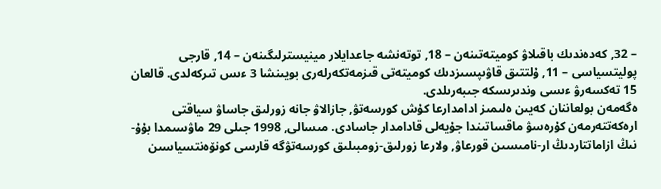– 32, كەدەندىك باقىلاۋ كوميتەتىنەن – 18, توتەنشە جاعدايلار مينيسترلىگىنەن – 14, قارجى پوليتسياسى – 11, ۇلتتىق قاۋىپسىزدىك كوميتەتى قىزمەتكەرلەرى بويىنشا 3 ءىس تىركەلدى. قالعان 15 تەكسەرۋ ءىسى وندىرىسكە جىبەرىلدى.
ەگەمەن بولعاننان كەيىن ەلىمىز ادامدارعا كۇش كورسەتۋ, جازالاۋ جانە زورلىق جاساۋ سياقتى ارەكەتتەرمەن كۇرەسۋ ماقساتىندا جۇيەلى قادامدار جاسادى. مىسالى, 1998 جىلى 29 ماۋسىمدا بۇۇ-نىڭ ازاماتتاردىڭ ار-نامىسىن قورعاۋ, ولارعا زورلىق-زومبىلىق كورسەتۋگە قارسى كونۆەنتسياسىن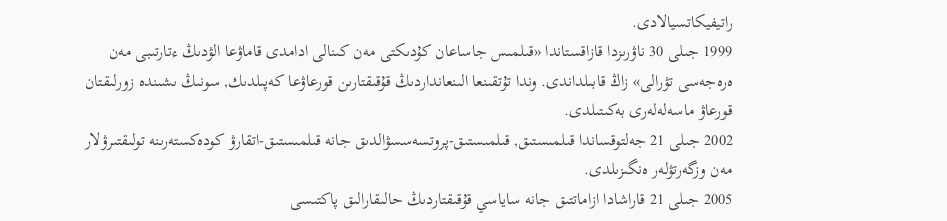راتيفيكاتسيالادى.
1999 جىلى 30 ناۋرىزدا قازاقستاندا «قىلمىس جاساعان كۇدىكتى مەن كىنالى ادامدى قاماۋعا الۋدىڭ ءتارتىبى مەن ەرەجەسى تۋرالى» زاڭ قابىلداندى. وندا تۇتقىنعا الىنعانداردىڭ قۇقىقتارىن قورعاۋعا كەپىلدىك, سونىڭ ىشىندە زورلىقتان قورعاۋ ماسەلەلەرى بەكىتىلدى.
2002 جىلى 21 جەلتوقساندا قىلمىستىق, قىلمىستىق-پروتسەسسۋالدىق جانە قىلمىستىق-اتقارۋ كودەكستەرىنە تولىقتىرۋلار مەن وزگەرتۋلەر ەنگىزىلدى.
2005 جىلى 21 قاراشادا ازاماتتىق جانە ساياسي قۇقىقتاردىڭ حالىقارالىق پاكتىسى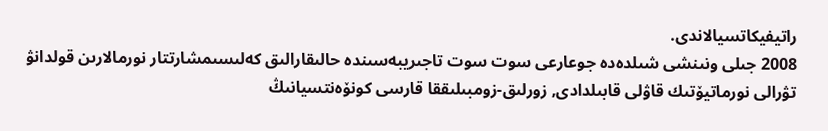راتيفيكاتسيالاندى.
2008 جىلى ونىنشى شىلدەدە جوعارعى سوت سوت تاجىريبەسىندە حالىقارالىق كەلىسىمشارتتار نورمالارىن قولدانۋ تۋرالى نورماتيۆتىك قاۋلى قابىلدادى, زورلىق-زومبىلىققا قارسى كونۆەنتسيانىڭ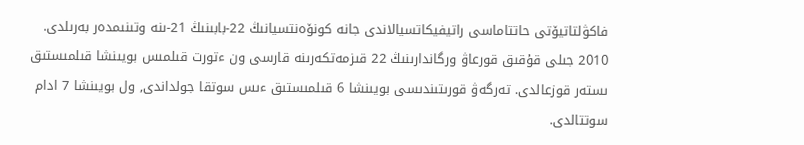فاكۋلتاتيۆتى حاتتاماسى راتيفيكاتسيالاندى جانە كونۆەنتسيانىڭ 22-بابىنىڭ 21-ىنە وتىنىمدەر بەرىلدى.
2010 جىلى قۇقىق قورعاۋ ورگاندارىنىڭ 22 قىزمەتكەرىنە قارسى ون ءتورت قىلمىس بويىنشا قىلمىستىق ىستەر قوزعالدى. تەرگەۋ قورىتىندىسى بويىنشا 6 قىلمىستىق ءىس سوتقا جولداندى, ول بويىنشا 7 ادام سوتتالدى.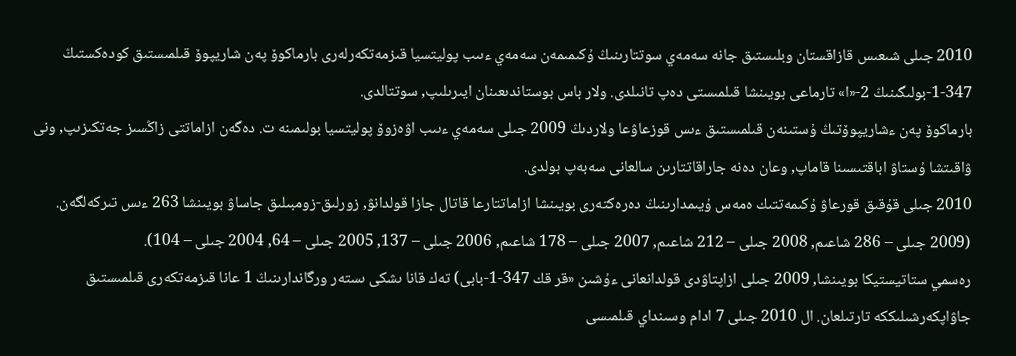2010 جىلى شىعىس قازاقستان وبلىستىق جانە سەمەي سوتتارىنىڭ ۇكىمىمەن سەمەي ءىىب پوليتسيا قىزمەتكەرلەرى بارماكوۆ پەن شاريپوۆ قىلمىستىق كودەكستىڭ 347-1-بولىگىنىڭ 2-«ا» تارماعى بويىنشا قىلمىستى دەپ تانىلدى. ولار باس بوستاندىعىنان ايىرىلىپ, سوتتالدى.
بارماكوۆ پەن ءشاريپوۆتىڭ ۇستىنەن قىلمىستىق ءىس قوزعاۋعا ولاردىڭ 2009 جىلى سەمەي ءىىب اۋەزوۆ پوليتسيا بولىمىنە ت. دەگەن ازاماتتى زاڭسىز جەتكىزىپ, ونى ۋاقىتشا ۇستاۋ اباقتىسىنا قاماپ, وعان دەنە جاراقاتتارىن سالعانى سەبەپ بولدى.
2010 جىلى قۇقىق قورعاۋ ۇكىمەتتىك ەمەس ۇيىمدارىنىڭ دەرەكتەرى بويىنشا ازاماتتارعا قاتال جازا قولدانۋ, زورلىق-زومبىلىق جاساۋ بويىنشا 263 ءىس تىركەلگەن. (2009 جىلى – 286 شاعىم, 2008 جىلى – 212 شاعىم, 2007 جىلى – 178 شاعىم, 2006 جىلى – 137, 2005 جىلى – 64, 2004 جىلى – 104).
رەسمي ستاتيستيكا بويىنشا, 2009 جىلى ازاپتاۋدى قولدانعانى ءۇشىن «قر قك 347-1-بابى) تەك قانا ىشكى ىستەر ورگاندارىنىڭ 1 عانا قىزمەتكەرى قىلمىستىق جاۋاپكەرشىلىككە تارتىلعان. ال 2010 جىلى 7 ادام وسىنداي قىلمىسى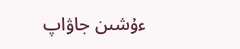ءۇشىن جاۋاپ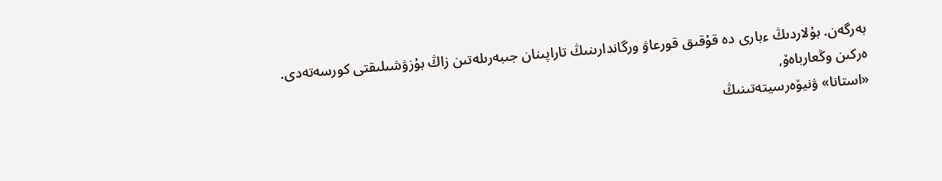بەرگەن. بۇلاردىڭ ءبارى دە قۇقىق قورعاۋ ورگاندارىنىڭ تاراپىنان جىبەرىلەتىن زاڭ بۇزۋشىلىقتى كورسەتەدى.
ەركىن وڭعارباەۆ,
«استانا» ۋنيۆەرسيتەتىنىڭ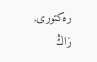رەكتورى,
زاڭ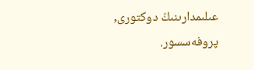عىلىمدارىنىڭ دوكتورى, پروفەسسور.